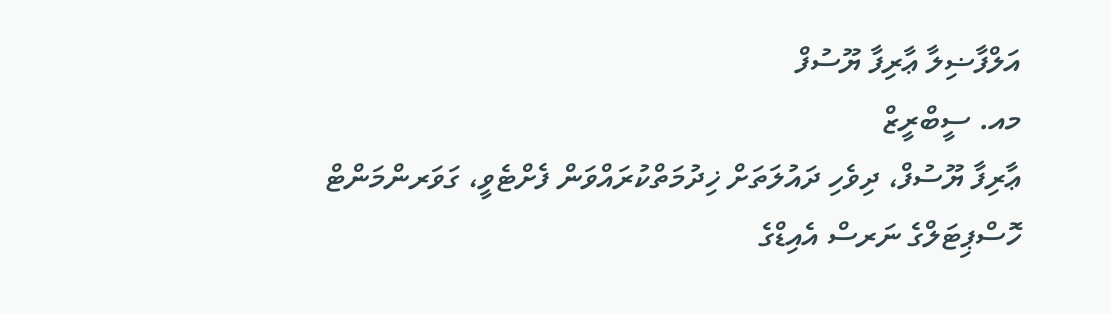އަލްފާޟިލާ ޢާރިފާ ޔޫސުފް
މއ. ސީބްރީޒް
ޢާރިފާ ޔޫސުފް، ދިވެހި ދައުލަތަށް ޚިދުމަތްކުރައްވަން ފެށްޓެވީ، ގަވަރންމަންޓް ހޮސްޕިޓަލްގެ ނަރސް އެއިޑްގެ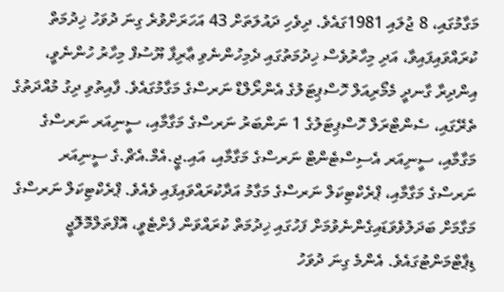މަގާމުގައި، 8 ޖުލައި 1981ގައެވެ. ދިވެހި ދައުލަތަށް 43 އަހަރަށްވުރެ ގިނަ ދުވަހު ޚިދުމަތް ކުރައްވައިފައިވާ، އަދި މިހާރުވެސް ޚިދުމަތުގައި ދެމިހުންނެވި ޢާރިފާ ޔޫސުފް މިހާރު ހުންނެވީ، އިންދިރާ ގާނދީ މެމޯރިއަލް ހޮސްޕިޓަލުގެ އެންރޯލްޑް ނަރސްގެ މަގާމުގައެވެ. ފާއިތުވި ދިގު މުއްދަތުގެ ތެރޭގައި، ސެންޓްރަލް ހޮސްޕިޓަލުގެ 1 ނަންބަރު ނަރސްގެ މަގާމާއި، ސީނިއަރ ނަރސްގެ މަގާމާއި، ސީނިއަރ އެސިސްޓެންޓް ނަރސްގެ މަގާމާއި، އައި.ޖީ.އެމް.އެޗް.ގެ ސީނިއަރ ނަރސްގެ މަގާމާއި، ޕްރެކްޓިކަލް ނަރސްގެ މަގާމު އަދާކުރައްވައިފައި ވެއެވެ. ޕްރެކްޓިކަލް ނަރސްގެ މަގާމަށް ބަދަލުވެވަޑައިގެންނެވުމަށް ފަހުގައި ޚިދުމަތް ކުރައްވަން ފެށްޓެވީ، އޮފްތަލްމޮލޮޖީ ޑިޕާޓްމަންޓުގައެވެ. އެންމެ ގިނަ ދުވަހު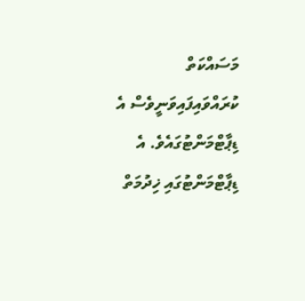މަސައްކަތް ކުރައްވައިފައިވަނީވެސް އެ ޑިޕާޓްމަންޓުގައެވެ. އެ ޑިޕާޓްމަންޓުގައި ޚިދުމަތް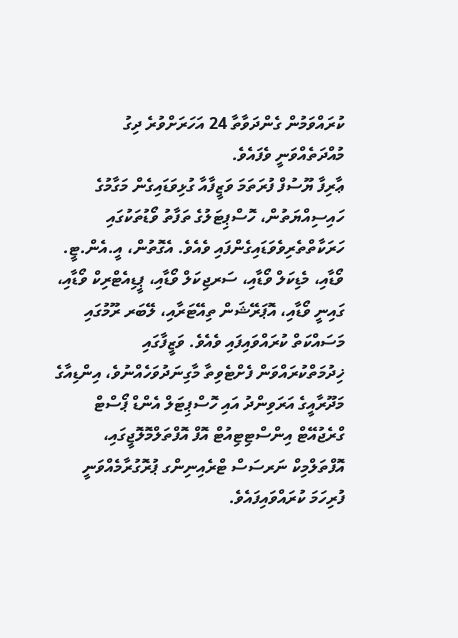ކުރައްވަމުން ގެންދަވާތާ 24 އަހަރަށްވުރެ ދިގު މުއްދަތެއްވަނީ ވެފައެވެ.
ޢާރިފާ ޔޫސުފް ފުރަތަމަ ވަޒީފާއާ ގުޅިވަޑައިގެން މަގާމުގެ ހައިސިއްޔަތުން، ހޮސްޕިޓަލުގެ ތަފާތު ވޯޑުތަކުގައި ހަރަކާތްތެރިވެވަޑައިގެންފައި ވެއެވެ. އެގޮތުން، އީ.އެން.ޓީ. ވޯޑާއި، މެޑިކަލް ވޯޑާއި، ސަރޖިކަލް ވޯޑާއި، ޕީޑިއެޓްރިކް ވޯޑާއި، ގައިނީ ވޯޑާއި، އޮޕަރޭޝަން ތިއޭޓަރާއި، ލޭބަރ ރޫމުގައި މަސައްކަތް ކުރައްވައިފައި ވެއެވެ. ވަޒީފާގައި ޚިދުމަތްކުރައްވަން ފެށްޓެވިތާ މާގިނަދުވަހެއްނުވެ، އިންޑިއާގެ މަދޫރާއީގެ އަރަވިންދު އައި ހޮސްޕިޓަލް އެންޑް ޕޯސްޓް ގްރެޖުއޭޓް އިންސްޓިޓިއުޓް އޮފް އޮފްތަލްމޮލޮޖީގައި، އޮފްތަލްމިކް ނަރސަސް ޓްރެއިނިންގ ޕުރޮގުރާމެއްވަނީ ފުރިހަމަ ކުރައްވައިފައެވެ.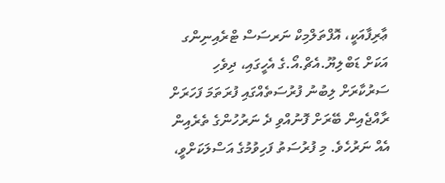ޢާރިފާއަކީ، އޮފްތަލްމިކް ނަރސަސް ޓްރެއިނިންގ އަކަށް ޑަބްލިޔޫ.އެޗް.އޯ.ގެ އެހީގައި، ދިވެހި ސަރުކާރަށް ލިބުނު ފުރުސަތެއްގައި ފުރަތަމަ ފަހަރަށް ރާއްޖެއިން ބޭރަށް ފޮނުއްވި ދެ ނަރުހުންގެ ތެރެއިން އެއް ނަރުހެވެ. މި ފުރުސަތު ފަހިވުމުގެ އަސްލަކަށްވީ،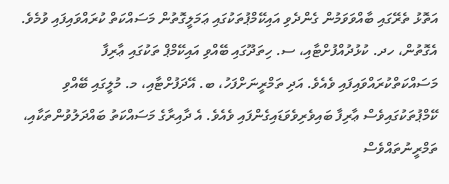އަތޮޅު ތެރޭގައި ބާއްވަވަމުން ގެންދެވި އައިކޭމްޕުތަކުގައި ޢަމަލީގޮތުން މަސައްކަތް ކުރައްވައިފައި ވުމެވެ. އެގޮތުން، ހދ. ކުޅުދުއްފުށްޓާއި، ސ. ހިތަދޫގައި ބޭއްވި އައިކޭމްޕް ތަކުގައި ޢާރިފާ މަސައްކަތްކުރައްވައިފައި ވެއެވެ. އަދި ތަމްރީނަށްފަހު، ބ. އޭދަފުށްޓާއި، މ. މުލީގައި ބޭއްވި ކޭމްޕުތަކުގައިވެސް ޢާރިފާ ބައިވެރިވެވަޑައިގެންފައި ވެއެވެ. އެ ދާއިރާގެ މަސައްކަތު ބައްދަލުވުންތަކާއި، ތަމްރީނުތައްވެސް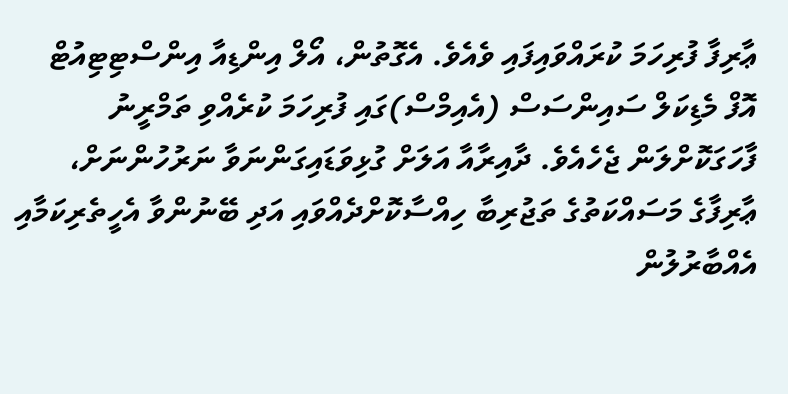ޢާރިފާ ފުރިހަމަ ކުރައްވައިފައި ވެއެވެ. އެގޮތުން، އޯލް އިންޑިއާ އިންސްޓިޓިއުޓް އޮފް މެޑިކަލް ސައިންސަސް (އެއިމްސް)ގައި ފުރިހަމަ ކުރެއްވި ތަމްރީނު ފާހަގަކޮށްލަން ޖެހެއެވެ. ދާއިރާއާ އަލަށް ގުޅިވަޑައިގަންނަވާ ނަރުހުންނަށް، ޢާރިފާގެ މަސައްކަތުގެ ތަޖުރިބާ ހިއްސާކޮށްދެއްވައި އަދި ބޭނުންވާ އެހީތެރިކަމާއި އެއްބާރުލުން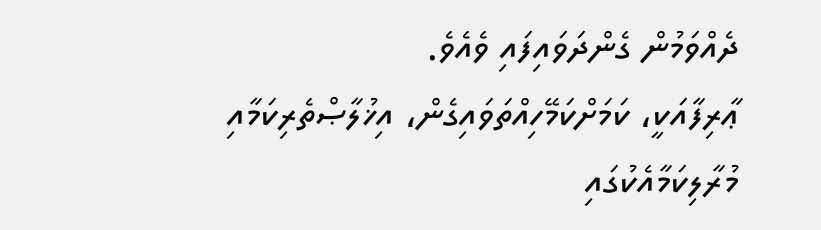ދެއްވަމުން ގެންދަވައިފައި ވެއެވެ.
ޢާރިފާއަކީ، ކަމަށްކަމޭހިއްތަވައިގެން، އިޚުލާޞްތެރިކަމާއި މުރާލިކަމާއެކުގައި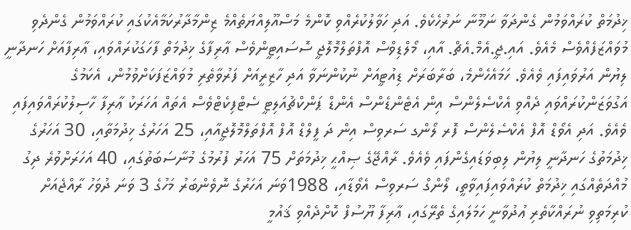ޚިދުމަތް ކުރައްވަމުން ގެންދަވާ ނަމޫނާ ނަރުހެކެވެ. އަދި ހަވާލުކުރެއްވި ކޮންމެ މަސްއޫލިއްޔަތެއްމެ ޒިންމާދާރުކަމާއެކުގައި ކުރައްވަމުން ގެންދެވި މުވައްޒަފެއްވެސް މެއެވެ. އައި.ޖީ.އެމް.އެޗް. އާއި، މޯލްޑިވްސް އޮފްތަލްމޮލޮޖީ ސޮސައިޓީންވެސް ޢާރިފާގެ ޚިދުމަތް ފާހަގަކުރައްވައި، ޢާރިފާއަށް ހަނދާނީ ލިޔުން އަރުވައިފައި ވެއެވެ. ހަމައެހެންމެ، ބަރާބަރަށް ޑިއުޓީއަށް ނުކުންނަވާ އަދި ހާޒިރީއަށް ފަރުވާތެރި މުވައްޒަފަކަށްވުމުން، އެކަމުގެ އަގުވަޒަންކުރައްވައި ދެއްވި އެކްސެލެންސް އިން އެޓެންޑެންސް އެންޑް ޕަންކްޗުއަލިޓީ ސެޓްފިކެޓްވެސް އެތައް އަހަރަކު ޢާރިފާ ހާސިލުކުރައްވައިފައި ވެއެވެ. އަދި އެވޯޑް އޮފް އެކްސެލެންސް ފޮރ ލޯންގ ސަރވިސް އިން ދަ ފީލްޑް އޮފް އޮފްތަލްމޮލޮޖީއާއި، 25 އަހަރުގެ ޚިދުމަތާއި، 30 އަހަރުގެ ޚިދުމަތުގެ ހަނދާނީ ލިޔުން ލިބިވަޑައިގެންފައި ވެއެވެ. ރާއްޖޭގެ ޞިއްޙީ ޚިދުމަތަށް 75 އަހަރު ފުރުމުގެ މުނާސަބަތުގައި، 40 އަހަރަށްވުރެ ދިގު މުއްދަތެއްގައި ޚިދުމަތް ކުރައްވައިފައިވާތީ، ލޯންގް ސަރވިސް އެވޯޑާއި، 1988ވަނަ އަހަރުގެ ނޮވެންބަރު މަހުގެ 3 ވަނަ ދުވަހު ރާއްޖެއަށް ކުރިމަތިވި ނުރައްކާތެރި ޢުދުވާނީ ހަމަލައިގެ ތެރޭގައި، ޢާރިފާ ޔޫސުފް ކޮށްދެއްވި ޤައުމީ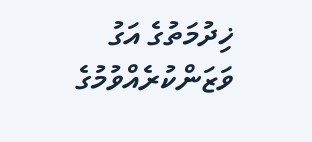ޚިދުމަތުގެ އަގު ވަޒަންކުރެއްވުމުގެ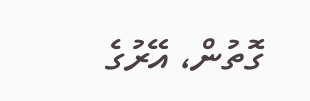ގޮތުން، އޭރުގެ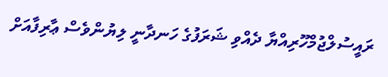ރައީސުލްޖުމްހޫރިއްޔާ ދެއްވި ޝަރަފުގެ ހަނދާނީ ލިޔުންވެސް ޢާރިފާއަށް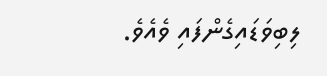ލިބިވަޑައިގެންފައި ވެއެވެ.